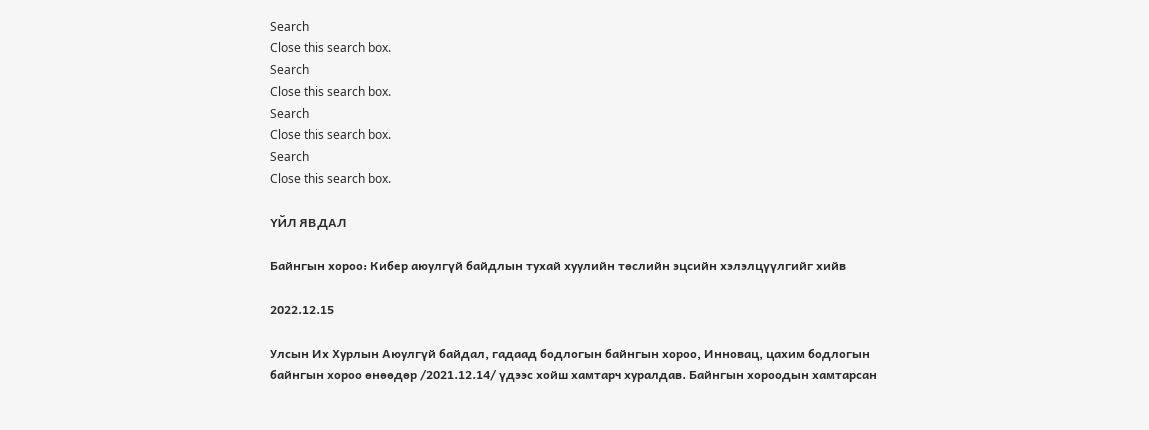Search
Close this search box.
Search
Close this search box.
Search
Close this search box.
Search
Close this search box.

ҮЙЛ ЯВДАЛ

Байнгын хороо: Кибер аюулгүй байдлын тухай хуулийн төслийн эцсийн хэлэлцүүлгийг хийв

2022.12.15

Улсын Их Хурлын Аюулгүй байдал, гадаад бодлогын байнгын хороо, Инновац, цахим бодлогын байнгын хороо өнөөдөр /2021.12.14/ үдээс хойш хамтарч хуралдав. Байнгын хороодын хамтарсан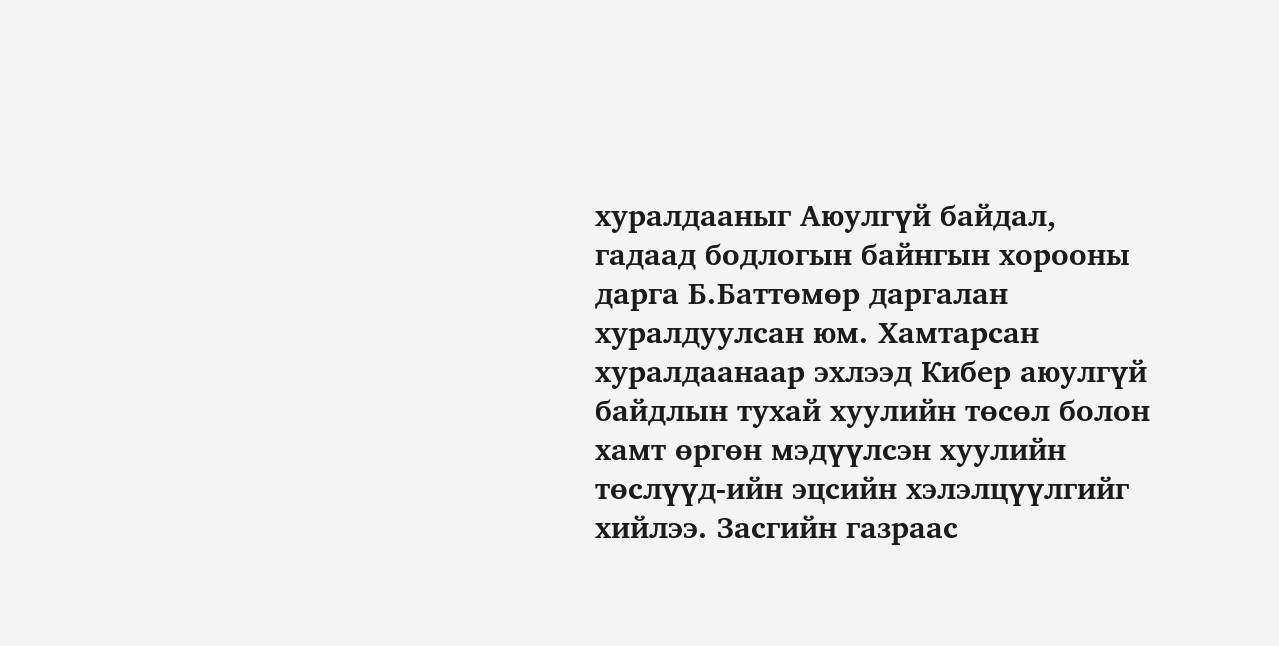хуралдааныг Аюулгүй байдал, гадаад бодлогын байнгын хорооны дарга Б.Баттөмөр даргалан хуралдуулсан юм. Хамтарсан хуралдаанаар эхлээд Кибер аюулгүй байдлын тухай хуулийн төсөл болон хамт өргөн мэдүүлсэн хуулийн төслүүд-ийн эцсийн хэлэлцүүлгийг хийлээ. Засгийн газраас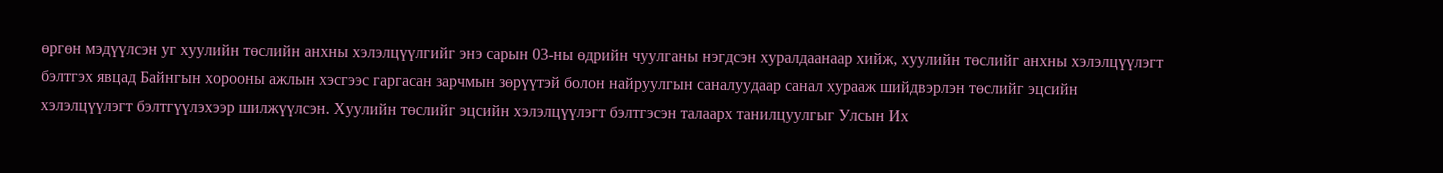өргөн мэдүүлсэн уг хуулийн төслийн анхны хэлэлцүүлгийг энэ сарын 03-ны өдрийн чуулганы нэгдсэн хуралдаанаар хийж, хуулийн төслийг анхны хэлэлцүүлэгт бэлтгэх явцад Байнгын хорооны ажлын хэсгээс гаргасан зарчмын зөрүүтэй болон найруулгын саналуудаар санал хурааж шийдвэрлэн төслийг эцсийн хэлэлцүүлэгт бэлтгүүлэхээр шилжүүлсэн. Хуулийн төслийг эцсийн хэлэлцүүлэгт бэлтгэсэн талаарх танилцуулгыг Улсын Их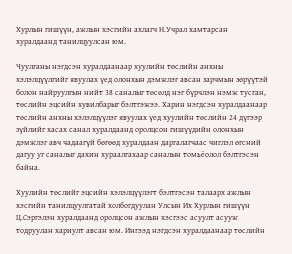Хурлын гишүүн, ажлын хэсгийн ахлагч Н.Учрал хамтарсан хуралдаанд танилцуулсан юм.

Чуулганы нэгдсэн хуралдаанаар хуулийн төслийн анхны хэлэлцүүлгийг явуулах үед олонхын дэмжлэг авсан зарчмын зөрүүтэй болон найруулгын нийт 38 саналыг төсөлд нэг бүрчлэн нэмж тусган, төслийн эцсийн хувилбарыг бэлтгэжээ. Харин нэгдсэн хуралдаанаар төслийн анхны хэлэлцүүлэг явуулах үед хуулийн төслийн 24 дүгээр зүйлийг хасах санал хуралдаанд оролцсон гишүүдийн олонхын дэмжлэг авч чадаагүй бөгөөд хуралдаан даргалагчаас чиглэл өгсний дагуу уг саналыг дахин хураалгахаар саналын томьёолол бэлтгэсэн байна.

Хуулийн төслийг эцсийн хэлэлцүүлэгт бэлтгэсэн талаарх ажлын хэсгийн танилцуулгатай холбогдуулан Улсын Их Хурлын гишүүн Ц.Сэргэлэн хуралдаанд оролцсон ажлын хэсгээс асуулт асууж тодруулан хариулт авсан юм. Ингээд нэгдсэн хуралдаанаар төслийн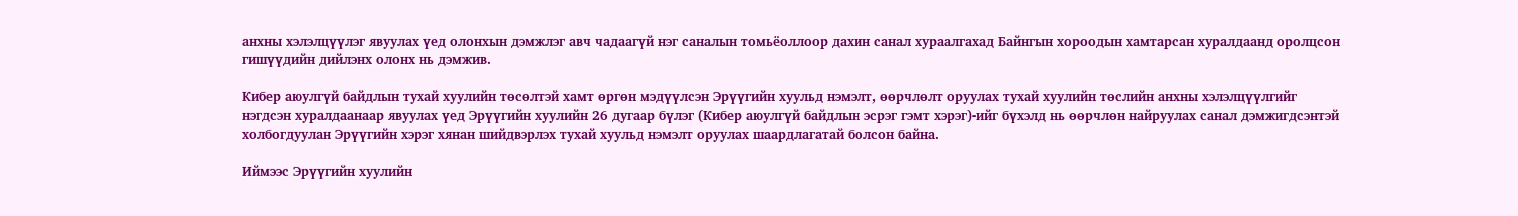анхны хэлэлцүүлэг явуулах үед олонхын дэмжлэг авч чадаагүй нэг саналын томьёоллоор дахин санал хураалгахад Байнгын хороодын хамтарсан хуралдаанд оролцсон гишүүдийн дийлэнх олонх нь дэмжив.

Кибер аюулгүй байдлын тухай хуулийн төсөлтэй хамт өргөн мэдүүлсэн Эрүүгийн хуульд нэмэлт, өөрчлөлт оруулах тухай хуулийн төслийн анхны хэлэлцүүлгийг нэгдсэн хуралдаанаар явуулах үед Эрүүгийн хуулийн 26 дугаар бүлэг (Кибер аюулгүй байдлын эсрэг гэмт хэрэг)-ийг бүхэлд нь өөрчлөн найруулах санал дэмжигдсэнтэй холбогдуулан Эрүүгийн хэрэг хянан шийдвэрлэх тухай хуульд нэмэлт оруулах шаардлагатай болсон байна.

Иймээс Эрүүгийн хуулийн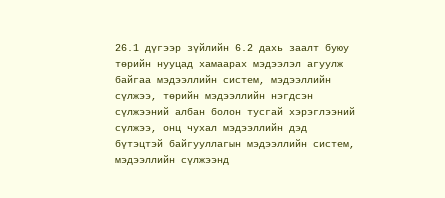26.1 дүгээр зүйлийн 6.2 дахь заалт буюу төрийн нууцад хамаарах мэдээлэл агуулж байгаа мэдээллийн систем, мэдээллийн сүлжээ, төрийн мэдээллийн нэгдсэн сүлжээний албан болон тусгай хэрэглээний сүлжээ, онц чухал мэдээллийн дэд бүтэцтэй байгууллагын мэдээллийн систем, мэдээллийн сүлжээнд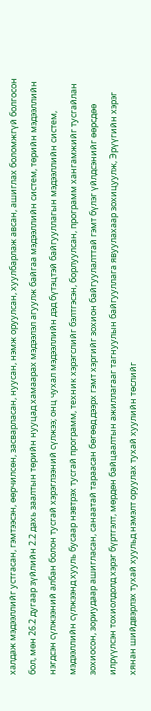халдаж мэдээллийг устгасан, гэмтээсэн, өөрчилсөн, засварласан, нуусан, нэмж оруулсан, хуулбарлаж авсан, ашиглах боломжгүй болгосон бол, мөн 26.2 дугаар зүйлийн 2.2 дахь заалтын төрийн нууцад хамаарах мэдээлэл агуулж байгаа мэдээллийн систем, төрийн мэдээллийн нэгдсэн сүлжээний албан болон тусгай хэрэглээний сүлжээ; онц чухал мэдээллийн дэд бүтэцтэй байгууллагын мэдээллийн систем, мэдээллийн сүлжээнд хууль бусаар нэвтрэх тусгай программ, техник хэрэгслийг бэлтгэсэн, борлуулсан, программ хангамжийг тусгайлан зохиосон, зориудаар ашигласан, санаатай тараасан бөгөөд дээрх гэмт хэргийг зохион байгуулалттай гэмт бүлэг үйлдсэнийг өөрсдөө илрүүлсэн тохиолдолд хэрэг бүртгэлт, мөрдөн байцаалтын ажиллагааг тагнуулын байгууллага явуулахаар зохицуулж, Эрүүгийн хэрэг хянан шийдвэрлэх тухай хуульд нэмэлт оруулах тухай хуулийн төслийг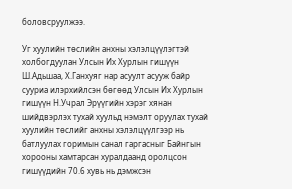боловсруулжээ.

Уг хуулийн төслийн анхны хэлэлцүүлэгтэй холбогдуулан Улсын Их Хурлын гишүүн Ш.Адьшаа, Х.Ганхуяг нар асуулт асууж байр сууриа илэрхийлсэн бөгөөд Улсын Их Хурлын гишүүн Н.Учрал Эрүүгийн хэрэг хянан шийдвэрлэх тухай хуульд нэмэлт оруулах тухай хуулийн төслийг анхны хэлэлцүүлгээр нь батлуулах горимын санал гаргасныг Байнгын хорооны хамтарсан хуралдаанд оролцсон гишүүдийн 70.6 хувь нь дэмжсэн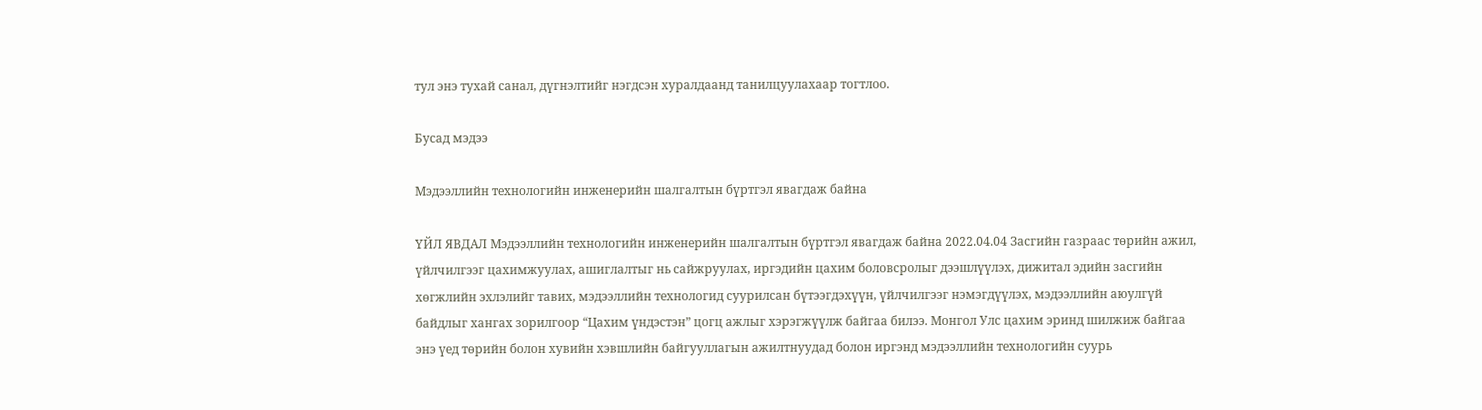тул энэ тухай санал, дүгнэлтийг нэгдсэн хуралдаанд танилцуулахаар тогтлоо.

Бусад мэдээ

Мэдээллийн технологийн инженерийн шалгалтын бүртгэл явагдаж байна

ҮЙЛ ЯВДАЛ Мэдээллийн технологийн инженерийн шалгалтын бүртгэл явагдаж байна 2022.04.04 Засгийн газраас төрийн ажил, үйлчилгээг цахимжуулах, ашиглалтыг нь сайжруулах, иргэдийн цахим боловсролыг дээшлүүлэх, дижитал эдийн засгийн хөгжлийн эхлэлийг тавих, мэдээллийн технологид суурилсан бүтээгдэхүүн, үйлчилгээг нэмэгдүүлэх, мэдээллийн аюулгүй байдлыг хангах зорилгоор “Цахим үндэстэн” цогц ажлыг хэрэгжүүлж байгаа билээ. Монгол Улс цахим эринд шилжиж байгаа энэ үед төрийн болон хувийн хэвшлийн байгууллагын ажилтнуудад болон иргэнд мэдээллийн технологийн суурь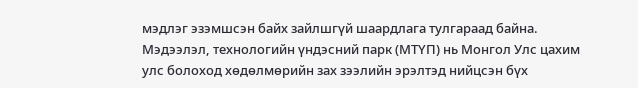мэдлэг эзэмшсэн байх зайлшгүй шаардлага тулгараад байна. Мэдээлэл, технологийн үндэсний парк (МТҮП) нь Монгол Улс цахим улс болоход хөдөлмөрийн зах зээлийн эрэлтэд нийцсэн бүх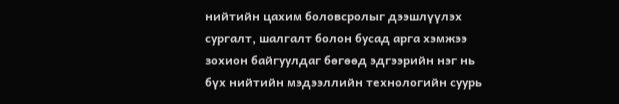нийтийн цахим боловсролыг дээшлүүлэх сургалт, шалгалт болон бусад арга хэмжээ зохион байгуулдаг бөгөөд эдгээрийн нэг нь бүх нийтийн мэдээллийн технологийн суурь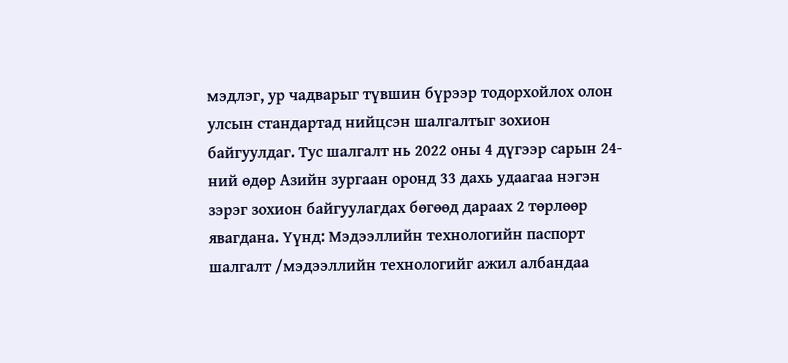мэдлэг, ур чадварыг түвшин бүрээр тодорхойлох олон улсын стандартад нийцсэн шалгалтыг зохион байгуулдаг. Тус шалгалт нь 2022 оны 4 дүгээр сарын 24-ний өдөр Азийн зургаан оронд 33 дахь удаагаа нэгэн зэрэг зохион байгуулагдах бөгөөд дараах 2 төрлөөр явагдана. Үүнд: Мэдээллийн технологийн паспорт шалгалт /мэдээллийн технологийг ажил албандаа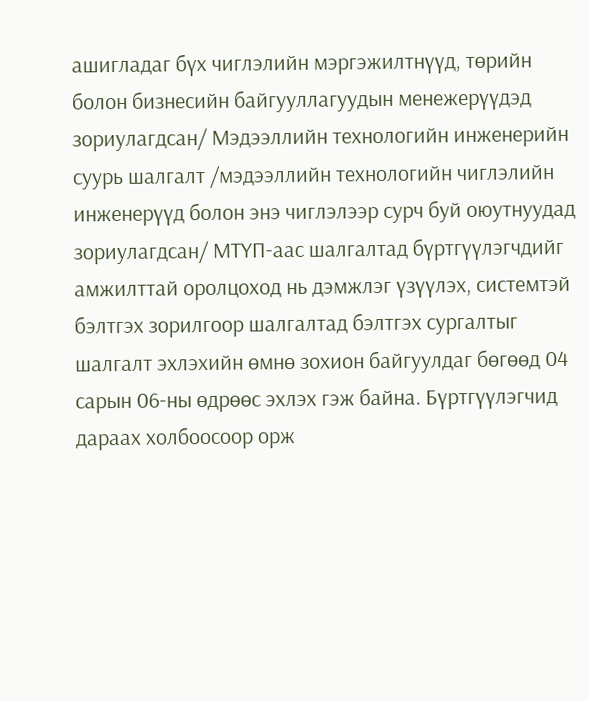ашигладаг бүх чиглэлийн мэргэжилтнүүд, төрийн болон бизнесийн байгууллагуудын менежерүүдэд зориулагдсан/ Мэдээллийн технологийн инженерийн суурь шалгалт /мэдээллийн технологийн чиглэлийн инженерүүд болон энэ чиглэлээр сурч буй оюутнуудад зориулагдсан/ МТҮП-аас шалгалтад бүртгүүлэгчдийг амжилттай оролцоход нь дэмжлэг үзүүлэх, системтэй бэлтгэх зорилгоор шалгалтад бэлтгэх сургалтыг шалгалт эхлэхийн өмнө зохион байгуулдаг бөгөөд 04 сарын 06-ны өдрөөс эхлэх гэж байна. Бүртгүүлэгчид дараах холбоосоор орж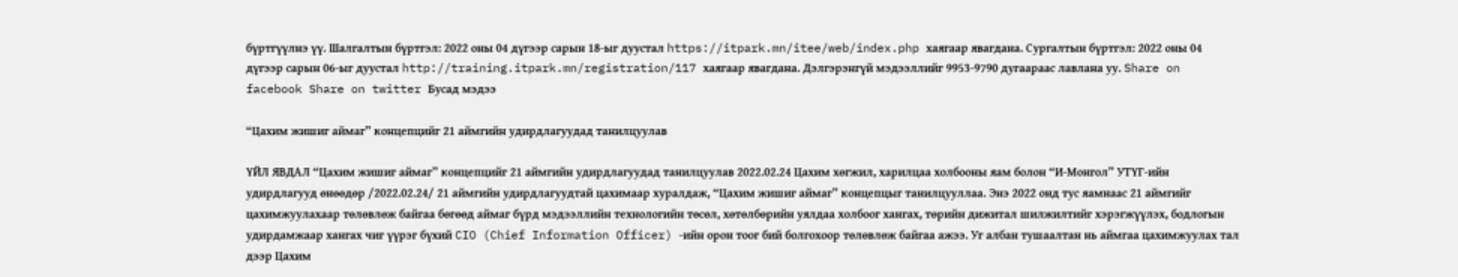бүртгүүлнэ үү. Шалгалтын бүртгэл: 2022 оны 04 дүгээр сарын 18-ыг дуустал https://itpark.mn/itee/web/index.php хаягаар явагдана. Сургалтын бүртгэл: 2022 оны 04 дүгээр сарын 06-ыг дуустал http://training.itpark.mn/registration/117 хаягаар явагдана. Дэлгэрэнгүй мэдээллийг 9953-9790 дугаараас лавлана уу. Share on facebook Share on twitter Бусад мэдээ

“Цахим жишиг аймаг” концепцийг 21 аймгийн удирдлагуудад танилцуулав

ҮЙЛ ЯВДАЛ “Цахим жишиг аймаг” концепцийг 21 аймгийн удирдлагуудад танилцуулав 2022.02.24 Цахим хөгжил, харилцаа холбооны яам болон “И-Монгол” УТҮГ-ийн удирдлагууд өнөөдөр /2022.02.24/ 21 аймгийн удирдлагуудтай цахимаар хуралдаж, “Цахим жишиг аймаг” концепцыг танилцууллаа. Энэ 2022 онд тус яамнаас 21 аймгийг цахимжуулахаар төлөвлөж байгаа бөгөөд аймаг бүрд мэдээллийн технологийн төсөл, хөтөлбөрийн уялдаа холбоог хангах, төрийн дижитал шилжилтийг хэрэгжүүлэх, бодлогын удирдамжаар хангах чиг үүрэг бүхий CIO (Chief Information Officer) -ийн орон тоог бий болгохоор төлөвлөж байгаа ажээ. Уг албан тушаалтан нь аймгаа цахимжуулах тал дээр Цахим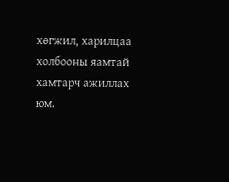хөгжил, харилцаа холбооны яамтай хамтарч ажиллах юм.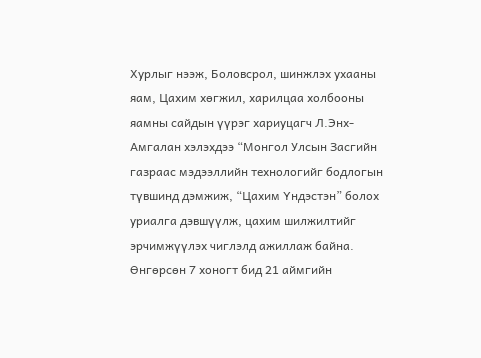Хурлыг нээж, Боловсрол, шинжлэх ухааны яам, Цахим хөгжил, харилцаа холбооны яамны сайдын үүрэг хариуцагч Л.Энх-Амгалан хэлэхдээ “Монгол Улсын Засгийн газраас мэдээллийн технологийг бодлогын түвшинд дэмжиж, “Цахим Үндэстэн” болох уриалга дэвшүүлж, цахим шилжилтийг эрчимжүүлэх чиглэлд ажиллаж байна. Өнгөрсөн 7 хоногт бид 21 аймгийн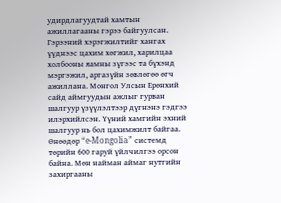удирдлагуудтай хамтын ажиллагааны гэрээ байгуулсан. Гэрээний хэрэгжилтийг хангах үүднээс цахим хөгжил, харилцаа холбооны яамны зүгээс та бүхэнд мэргэжил, аргазүйн зөвлөгөө өгч ажиллана. Монгол Улсын Ерөнхий сайд аймгуудын ажлыг гурван шалгуур үзүүлэлтээр дүгнэнэ гэдгээ илэрхийлсэн. Үүний хамгийн эхний шалгуур нь бол цахимжилт байгаа. Өнөөдөр “e-Mongolia” системд төрийн 600 гаруй үйлчилгээ орсон байна. Мөн найман аймаг нутгийн захиргааны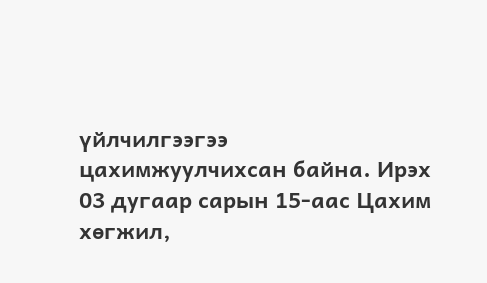үйлчилгээгээ цахимжуулчихсан байна. Ирэх 03 дугаар сарын 15-аас Цахим хөгжил,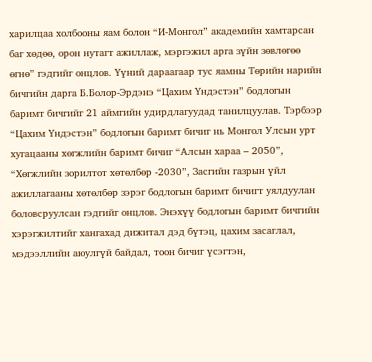харилцаа холбооны яам болон “И-Монгол” академийн хамтарсан баг хөдөө, орон нутагт ажиллаж, мэргэжил арга зүйн зөвлөгөө өгнө” гэдгийг онцлов. Үүний дараагаар тус яамны Төрийн нарийн бичгийн дарга Б.Болор-Эрдэнэ “Цахим Үндэстэн” бодлогын баримт бичгийг 21 аймгийн удирдлагуудад танилцуулав. Тэрбээр “Цахим Үндэстэн” бодлогын баримт бичиг нь Монгол Улсын урт хугацааны хөгжлийн баримт бичиг “Алсын хараа – 2050”, “Хөгжлийн зорилтот хөтөлбөр -2030”, Засгийн газрын үйл ажиллагааны хөтөлбөр зэрэг бодлогын баримт бичигт уялдуулан боловсруулсан гэдгийг онцлов. Энэхүү бодлогын баримт бичгийн хэрэгжилтийг хангахад дижитал дэд бүтэц, цахим засаглал, мэдээллийн аюулгүй байдал, тоон бичиг үсэгтэн,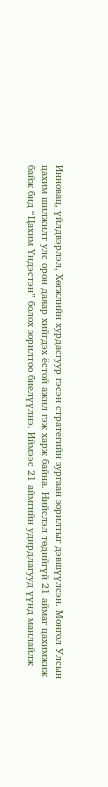Инновац, үйлдвэрлэл, Хөгжлийн хурдасгуур гэсэн стратегийн зургаан зорилтыг дэвшүүлсэн. Монгол Улсын цахим шилжилт улс орон даяар хийгдэх ёстой ажил гэж харж байна. Нийслэл төдийгүй 21 аймаг цахимжиж байж бид “Цахим Үндэстэн” болох зорилтоо биелүүлнэ. Иймээс 21 аймгийн удирдлагууд үүнд манлайлж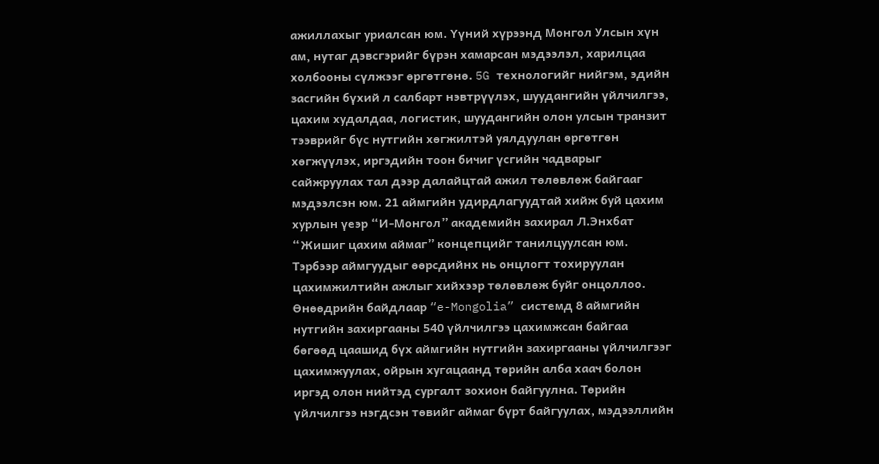ажиллахыг уриалсан юм. Үүний хүрээнд Монгол Улсын хүн ам, нутаг дэвсгэрийг бүрэн хамарсан мэдээлэл, харилцаа холбооны сүлжээг өргөтгөнө. 5G технологийг нийгэм, эдийн засгийн бүхий л салбарт нэвтрүүлэх, шуудангийн үйлчилгээ, цахим худалдаа, логистик, шуудангийн олон улсын транзит тээврийг бүс нутгийн хөгжилтэй уялдуулан өргөтгөн хөгжүүлэх, иргэдийн тоон бичиг үсгийн чадварыг сайжруулах тал дээр далайцтай ажил төлөвлөж байгааг мэдээлсэн юм. 21 аймгийн удирдлагуудтай хийж буй цахим хурлын үеэр “И-Монгол” академийн захирал Л.Энхбат “Жишиг цахим аймаг” концепцийг танилцуулсан юм. Тэрбээр аймгуудыг өөрсдийнх нь онцлогт тохируулан цахимжилтийн ажлыг хийхээр төлөвлөж буйг онцоллоо.  Өнөөдрийн байдлаар “e-Mongolia” системд 8 аймгийн нутгийн захиргааны 540 үйлчилгээ цахимжсан байгаа бөгөөд цаашид бүх аймгийн нутгийн захиргааны үйлчилгээг цахимжуулах, ойрын хугацаанд төрийн алба хаач болон иргэд олон нийтэд сургалт зохион байгуулна. Төрийн үйлчилгээ нэгдсэн төвийг аймаг бүрт байгуулах, мэдээллийн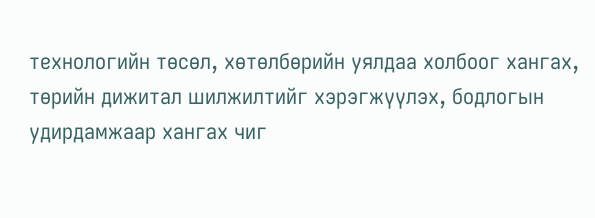технологийн төсөл, хөтөлбөрийн уялдаа холбоог хангах, төрийн дижитал шилжилтийг хэрэгжүүлэх, бодлогын удирдамжаар хангах чиг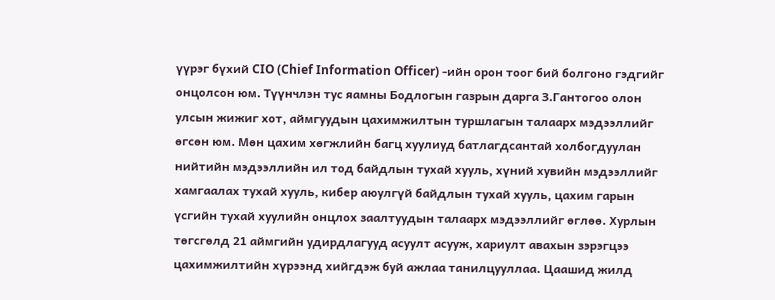үүрэг бүхий CIO (Chief Information Officer) -ийн орон тоог бий болгоно гэдгийг онцолсон юм. Түүнчлэн тус яамны Бодлогын газрын дарга З.Гантогоо олон улсын жижиг хот, аймгуудын цахимжилтын туршлагын талаарх мэдээллийг өгсөн юм. Мөн цахим хөгжлийн багц хуулиуд батлагдсантай холбогдуулан нийтийн мэдээллийн ил тод байдлын тухай хууль, хүний хувийн мэдээллийг хамгаалах тухай хууль, кибер аюулгүй байдлын тухай хууль, цахим гарын үсгийн тухай хуулийн онцлох заалтуудын талаарх мэдээллийг өглөө. Хурлын төгсгөлд 21 аймгийн удирдлагууд асуулт асууж, хариулт авахын зэрэгцээ цахимжилтийн хүрээнд хийгдэж буй ажлаа танилцууллаа. Цаашид жилд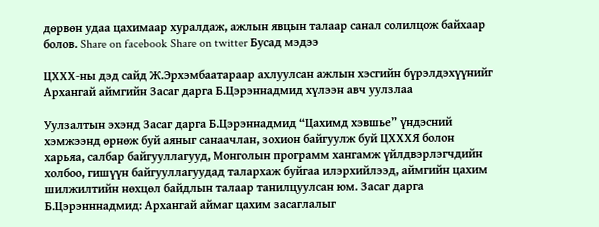дөрвөн удаа цахимаар хуралдаж, ажлын явцын талаар санал солилцож байхаар болов. Share on facebook Share on twitter Бусад мэдээ

ЦХХХ-ны дэд сайд Ж.Эрхэмбаатараар ахлуулсан ажлын хэсгийн бүрэлдэхүүнийг Архангай аймгийн Засаг дарга Б.Цэрэннадмид хүлээн авч уулзлаа

Уулзалтын эхэнд Засаг дарга Б.Цэрэннадмид “Цахимд хэвшье” үндэсний хэмжээнд өрнөж буй аяныг санаачлан, зохион байгуулж буй ЦХХХЯ болон харьяа, салбар байгууллагууд, Монголын программ хангамж үйлдвэрлэгчдийн холбоо, гишүүн байгууллагуудад талархаж буйгаа илэрхийлээд, аймгийн цахим шилжилтийн нөхцөл байдлын талаар танилцуулсан юм. Засаг дарга Б.Цэрэнннадмид: Архангай аймаг цахим засаглалыг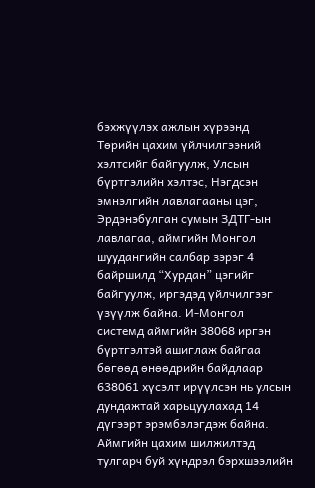бэхжүүлэх ажлын хүрээнд Төрийн цахим үйлчилгээний хэлтсийг байгуулж, Улсын бүртгэлийн хэлтэс, Нэгдсэн эмнэлгийн лавлагааны цэг, Эрдэнэбулган сумын ЗДТГ-ын лавлагаа, аймгийн Монгол шуудангийн салбар зэрэг 4 байршилд “Хурдан” цэгийг байгуулж, иргэдэд үйлчилгээг үзүүлж байна. И-Монгол системд аймгийн 38068 иргэн бүртгэлтэй ашиглаж байгаа бөгөөд өнөөдрийн байдлаар 638061 хүсэлт ирүүлсэн нь улсын дундажтай харьцуулахад 14 дүгээрт эрэмбэлэгдэж байна. Аймгийн цахим шилжилтэд тулгарч буй хүндрэл бэрхшээлийн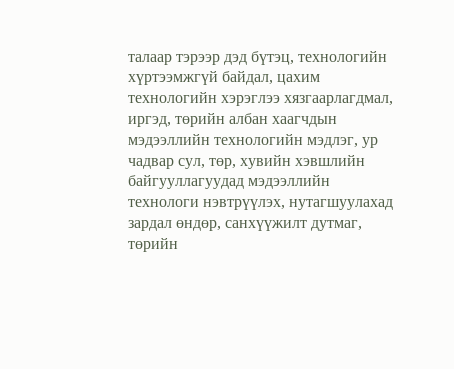талаар тэрээр дэд бүтэц, технологийн хүртээмжгүй байдал, цахим технологийн хэрэглээ хязгаарлагдмал, иргэд, төрийн албан хаагчдын мэдээллийн технологийн мэдлэг, ур чадвар сул, төр, хувийн хэвшлийн байгууллагуудад мэдээллийн технологи нэвтрүүлэх, нутагшуулахад зардал өндөр, санхүүжилт дутмаг, төрийн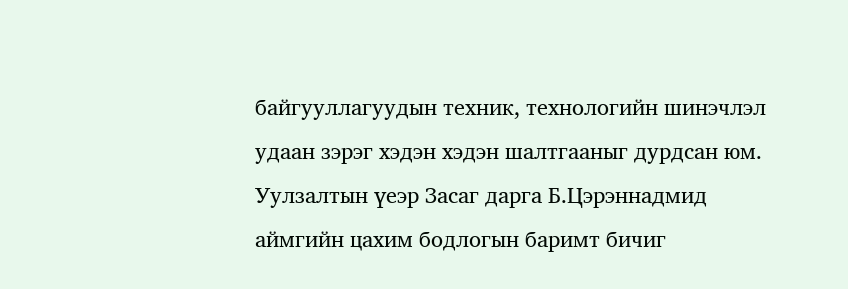байгууллагуудын техник, технологийн шинэчлэл удаан зэрэг хэдэн хэдэн шалтгааныг дурдсан юм. Уулзалтын үеэр Засаг дарга Б.Цэрэннадмид аймгийн цахим бодлогын баримт бичиг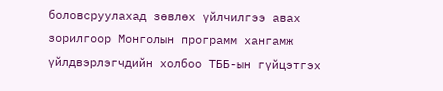боловсруулахад зөвлөх үйлчилгээ авах зорилгоор Монголын программ хангамж үйлдвэрлэгчдийн холбоо ТББ-ын гүйцэтгэх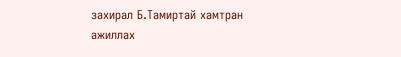захирал Б.Тамиртай хамтран ажиллах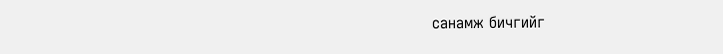санамж бичгийг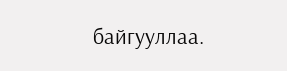байгууллаа.